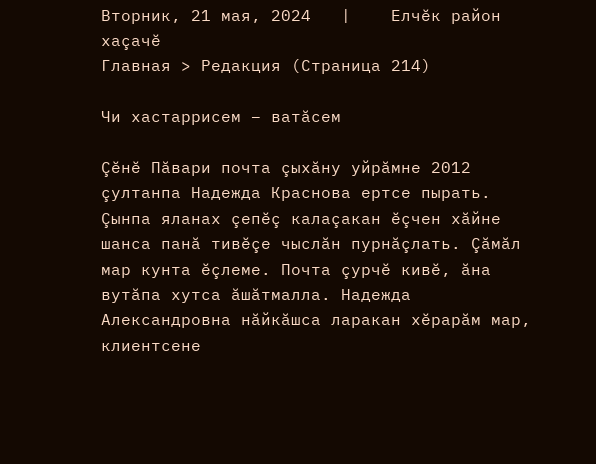Вторник, 21 мая, 2024   |    Елчĕк район хаçачĕ
Главная > Редакция (Страница 214)

Чи хастаррисем – ватăсем

Çĕнĕ Пăвари почта çыхăну уйрăмне 2012 çултанпа Надежда Краснова ертсе пырать. Çынпа яланах çепĕç калаçакан ĕçчен хăйне шанса панă тивĕçе чыслăн пурнăçлать. Çăмăл мар кунта ĕçлеме. Почта çурчĕ кивĕ, ăна вутăпа хутса ăшăтмалла. Надежда Александровна нăйкăшса ларакан хĕрарăм мар, клиентсене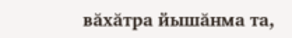вăхăтра йышăнма та,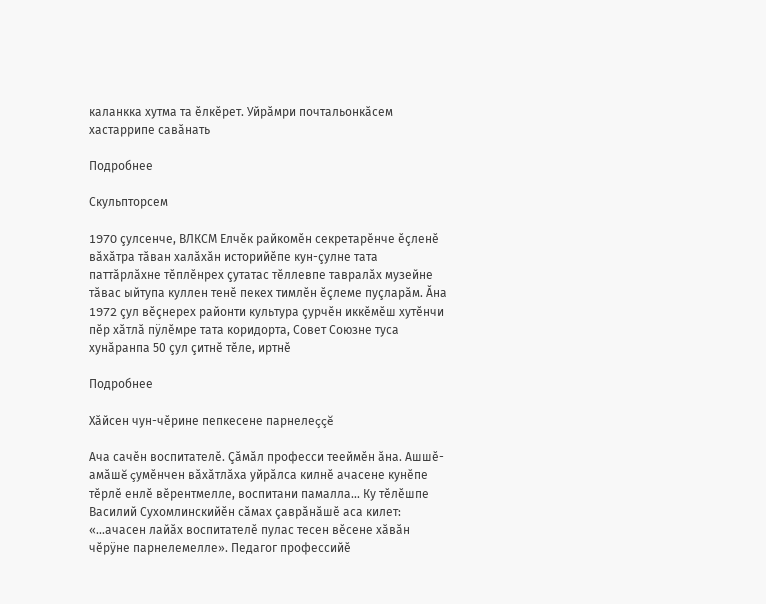каланкка хутма та ĕлкĕрет. Уйрăмри почтальонкăсем хастаррипе савăнать

Подробнее

Скульпторсем

1970 çулсенче, ВЛКСМ Елчĕк райкомĕн секретарĕнче ĕçленĕ вăхăтра тăван халăхăн историйĕпе кун-çулне тата паттăрлăхне тĕплĕнрех çутатас тĕллевпе тавралăх музейне тăвас ыйтупа куллен тенĕ пекех тимлĕн ĕçлеме пуçларăм. Ăна 1972 çул вĕçнерех районти культура çурчĕн иккĕмĕш хутĕнчи пĕр хăтлă пÿлĕмре тата коридорта, Совет Союзне туса хунăранпа 50 çул çитнĕ тĕле, иртнĕ

Подробнее

Хăйсен чун-чĕрине пепкесене парнелеççĕ

Ача сачĕн воспитателĕ. Çăмăл професси тееймĕн ăна. Ашшĕ-амăшĕ çумĕнчен вăхăтлăха уйрăлса килнĕ ачасене кунĕпе тĕрлĕ енлĕ вĕрентмелле, воспитани памалла... Ку тĕлĕшпе Василий Сухомлинскийĕн сăмах çаврăнăшĕ аса килет: «...ачасен лайăх воспитателĕ пулас тесен вĕсене хăвăн чĕрÿне парнелемелле». Педагог профессийĕ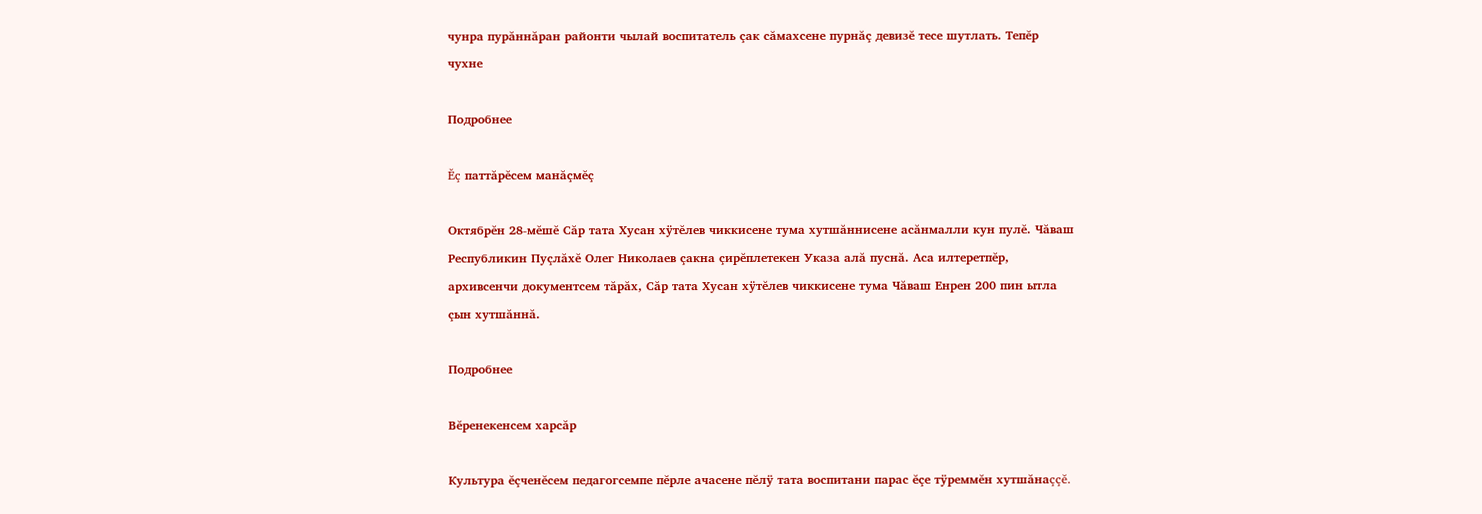чунра пурăннăран районти чылай воспитатель çак сăмахсене пурнăç девизĕ тесе шутлать. Тепĕр чухне

Подробнее

Ĕç паттăрĕсем манăçмĕç

Октябрĕн 28-мĕшĕ Сăр тата Хусан хÿтĕлев чиккисене тума хутшăннисене асăнмалли кун пулĕ. Чăваш Республикин Пуçлăхĕ Олег Николаев çакна çирĕплетекен Указа алă пуснă. Аса илтеретпĕр, архивсенчи документсем тăрăх, Сăр тата Хусан хÿтĕлев чиккисене тума Чăваш Енрен 200 пин ытла çын хутшăннă.

Подробнее

Вĕренекенсем харсăр

Культура ĕçченĕсем педагогсемпе пĕрле ачасене пĕлÿ тата воспитани парас ĕçе тÿреммĕн хутшăнаççĕ.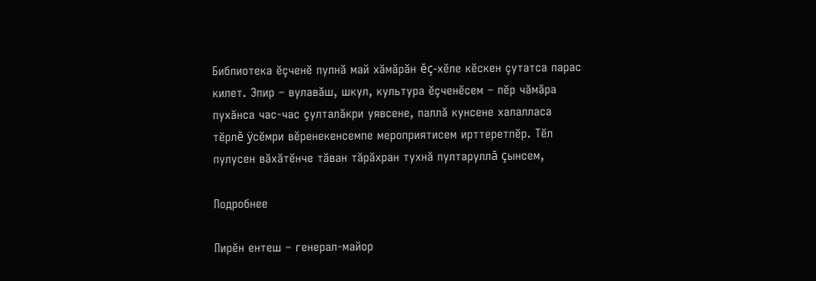Библиотека ĕçченĕ пулнă май хăмăрăн ĕç-хĕле кĕскен çутатса парас килет. Эпир – вулавăш, шкул, культура ĕçченĕсем – пĕр чăмăра пухăнса час-час çулталăкри уявсене, паллă кунсене халалласа тĕрлĕ ÿсĕмри вĕренекенсемпе мероприятисем ирттеретпĕр. Тĕл пулусен вăхăтĕнче тăван тăрăхран тухнă пултаруллă çынсем,

Подробнее

Пирĕн ентеш – генерал-майор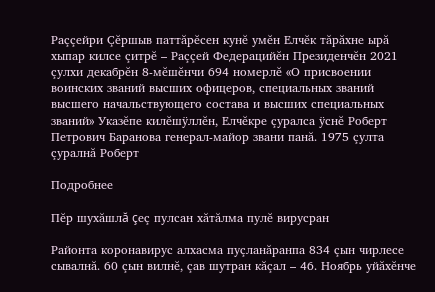Раççейри Çĕршыв паттăрĕсен кунĕ умĕн Елчĕк тăрăхне ырă хыпар килсе çитрĕ – Раççей Федерацийĕн Президенчĕн 2021 çулхи декабрĕн 8-мĕшĕнчи 694 номерлĕ «О присвоении воинских званий высших офицеров, специальных званий высшего начальствующего состава и высших специальных званий» Указĕпе килĕшÿллĕн, Елчĕкре çуралса ÿснĕ Роберт Петрович Баранова генерал-майор звани панă. 1975 çулта çуралнă Роберт

Подробнее

Пĕр шухăшлă çеç пулсан хăтăлма пулĕ вирусран

Районта коронавирус алхасма пуçланăранпа 834 çын чирлесе сывалнă. 60 çын вилнĕ, çав шутран кăçал – 46. Ноябрь уйăхĕнче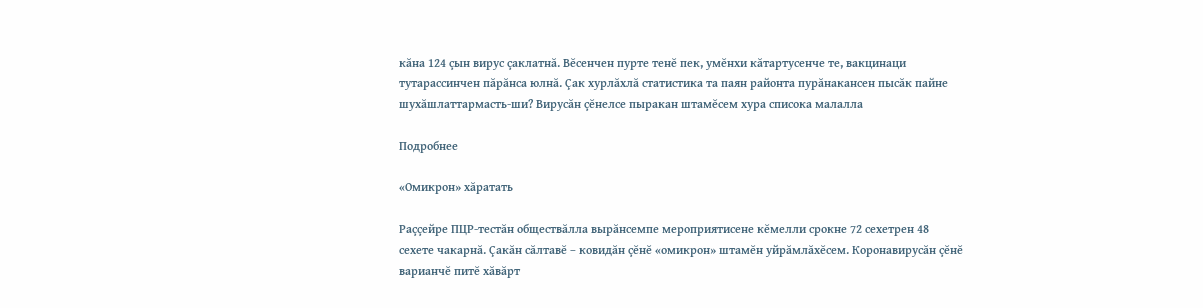кăна 124 çын вирус çаклатнă. Вĕсенчен пурте тенĕ пек, умĕнхи кăтартусенче те, вакцинаци тутарассинчен пăрăнса юлнă. Çак хурлăхлă статистика та паян районта пурăнакансен пысăк пайне шухăшлаттармасть-ши? Вирусăн çĕнелсе пыракан штамĕсем хура списока малалла

Подробнее

«Омикрон» хăратать

Раççейре ПЦР-тестăн обществăлла вырăнсемпе мероприятисене кĕмелли срокне 72 сехетрен 48 сехете чакарнă. Çакăн сăлтавĕ – ковидăн çĕнĕ «омикрон» штамĕн уйрăмлăхĕсем. Коронавирусăн çĕнĕ варианчĕ питĕ хăвăрт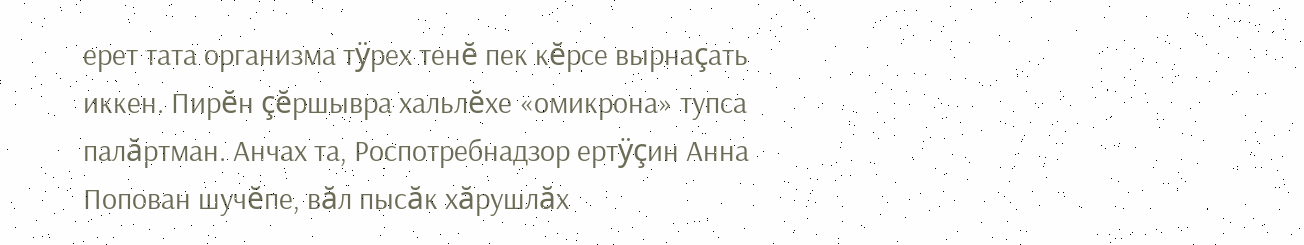ерет тата организма тÿрех тенĕ пек кĕрсе вырнаçать иккен. Пирĕн çĕршывра хальлĕхе «омикрона» тупса палăртман. Анчах та, Роспотребнадзор ертÿçин Анна Попован шучĕпе, вăл пысăк хăрушлăх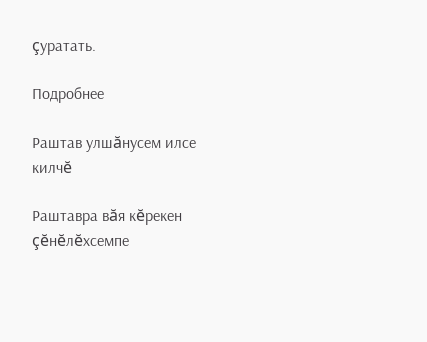çуратать.

Подробнее

Раштав улшăнусем илсе килчĕ

Раштавра вăя кĕрекен çĕнĕлĕхсемпе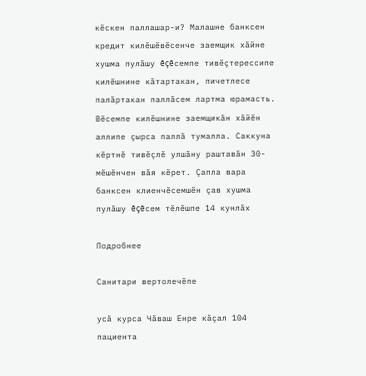кĕскен паллашар-и? Малашне банксен кредит килĕшĕвĕсенче заемщик хăйне хушма пулăшу ĕçĕсемпе тивĕçтерессипе килĕшнине кăтартакан, пичетлесе палăртакан паллăсем лартма юрамасть. Вĕсемпе килĕшнине заемщикăн хăйĕн аллипе çырса паллă тумалла. Саккуна кĕртнĕ тивĕçлĕ улшăну раштавăн 30-мĕшĕнчен вăя кĕрет. Çапла вара банксен клиенчĕсемшĕн çав хушма пулăшу ĕçĕсем тĕлĕшпе 14 кунлăх

Подробнее

Санитари вертолечĕпе

усă курса Чăваш Енре кăçал 104 пациента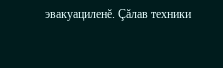эвакуациленĕ. Çăлав техники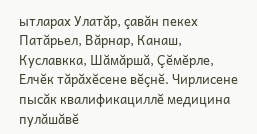ытларах Улатăр, çавăн пекех Патăрьел, Вăрнар, Канаш, Куславкка, Шăмăршă, Çĕмĕрле, Елчĕк тăрăхĕсене вĕçнĕ. Чирлисене пысăк квалификациллĕ медицина пулăшăвĕ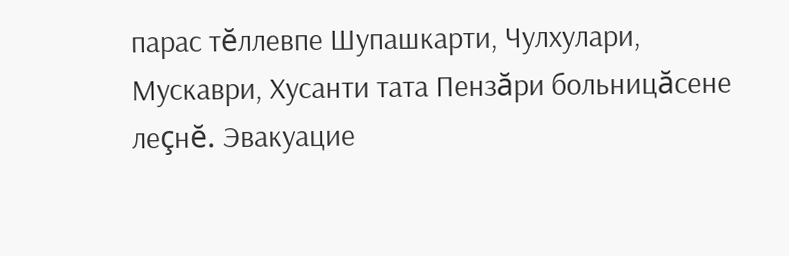парас тĕллевпе Шупашкарти, Чулхулари, Мускаври, Хусанти тата Пензăри больницăсене леçнĕ. Эвакуацие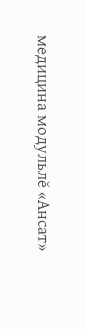медицина модульлĕ «Ансат»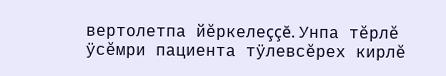вертолетпа йĕркелеççĕ. Унпа тĕрлĕ ÿсĕмри пациента тÿлевсĕрех кирлĕ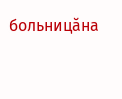больницăна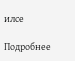илсе

Подробнее